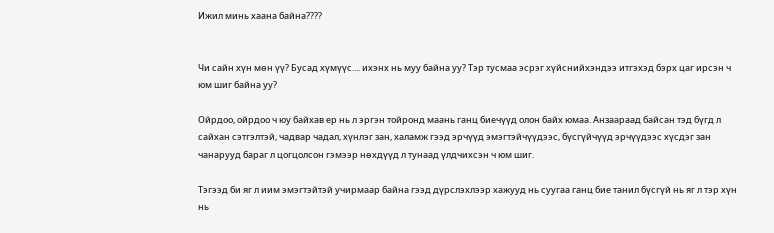Ижил минь хаана байна????


Чи сайн хүн мөн үү? Бусад хүмүүс.... ихэнх нь муу байна уу? Тэр тусмаа эсрэг хүйснийхэндээ итгэхэд бэрх цаг ирсэн ч юм шиг байна уу?

Ойрдоо, ойрдоо ч юу байхав ер нь л эргэн тойронд маань ганц биечүүд олон байх юмаа. Анзаараад байсан тэд бүгд л сайхан сэтгэлтэй, чадвар чадал, хүнлэг зан, халамж гээд эрчүүд эмэгтэйчүүдээс, бүсгүйчүүд эрчүүдээс хүсдэг зан чанарууд бараг л цогцолсон гэмээр нөхдүүд л тунаад үлдчихсэн ч юм шиг.

Тэгээд би яг л иим эмэгтэйтэй учирмаар байна гээд дүрслэхлээр хажууд нь суугаа ганц бие танил бүсгүй нь яг л тэр хүн нь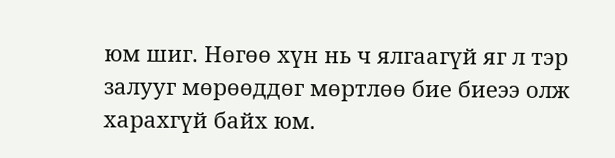юм шиг. Нөгөө хүн нь ч ялгаагүй яг л тэр залууг мөрөөддөг мөртлөө бие биеээ олж харахгүй байх юм.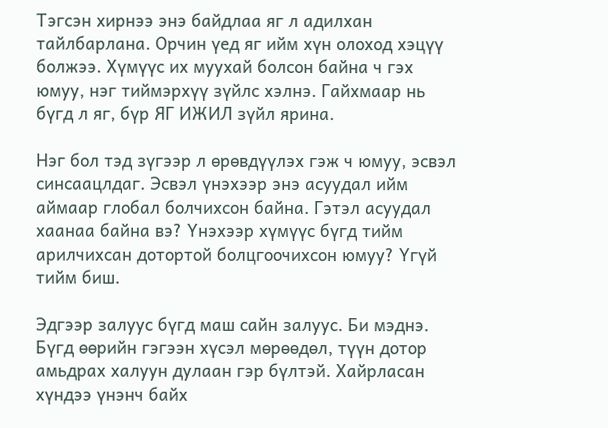Тэгсэн хирнээ энэ байдлаа яг л адилхан тайлбарлана. Орчин үед яг ийм хүн олоход хэцүү болжээ. Хүмүүс их муухай болсон байна ч гэх юмуу, нэг тиймэрхүү зүйлс хэлнэ. Гайхмаар нь бүгд л яг, бүр ЯГ ИЖИЛ зүйл ярина.

Нэг бол тэд зүгээр л өрөвдүүлэх гэж ч юмуу, эсвэл синсаацлдаг. Эсвэл үнэхээр энэ асуудал ийм аймаар глобал болчихсон байна. Гэтэл асуудал хаанаа байна вэ? Үнэхээр хүмүүс бүгд тийм арилчихсан дотортой болцгоочихсон юмуу? Үгүй тийм биш.

Эдгээр залуус бүгд маш сайн залуус. Би мэднэ. Бүгд өөрийн гэгээн хүсэл мөрөөдөл, түүн дотор амьдрах халуун дулаан гэр бүлтэй. Хайрласан хүндээ үнэнч байх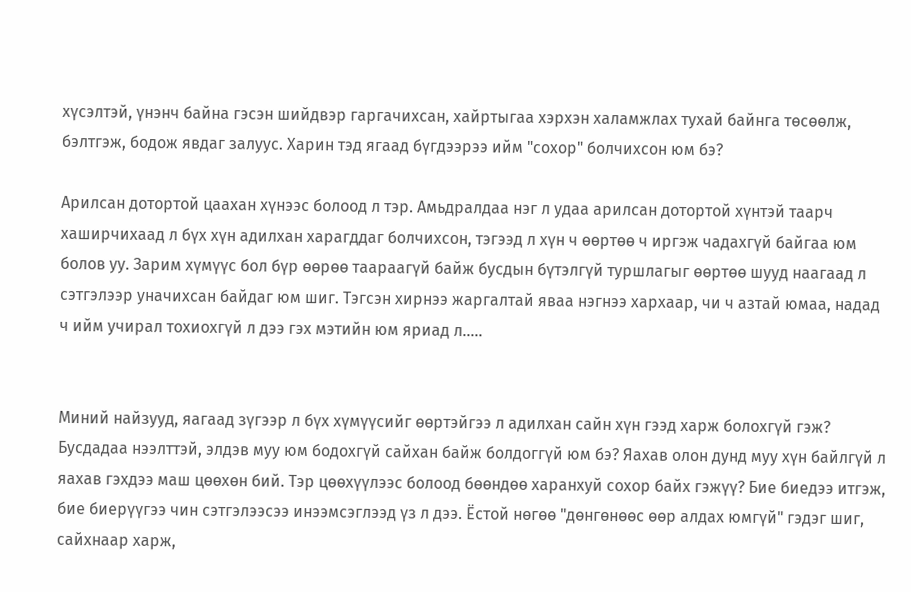хүсэлтэй, үнэнч байна гэсэн шийдвэр гаргачихсан, хайртыгаа хэрхэн халамжлах тухай байнга төсөөлж, бэлтгэж, бодож явдаг залуус. Харин тэд ягаад бүгдээрээ ийм "сохор" болчихсон юм бэ?

Арилсан дотортой цаахан хүнээс болоод л тэр. Амьдралдаа нэг л удаа арилсан дотортой хүнтэй таарч хаширчихаад л бүх хүн адилхан харагддаг болчихсон, тэгээд л хүн ч өөртөө ч иргэж чадахгүй байгаа юм болов уу. Зарим хүмүүс бол бүр өөрөө таараагүй байж бусдын бүтэлгүй туршлагыг өөртөө шууд наагаад л сэтгэлээр уначихсан байдаг юм шиг. Тэгсэн хирнээ жаргалтай яваа нэгнээ хархаар, чи ч азтай юмаа, надад ч ийм учирал тохиохгүй л дээ гэх мэтийн юм яриад л.....


Миний найзууд, яагаад зүгээр л бүх хүмүүсийг өөртэйгээ л адилхан сайн хүн гээд харж болохгүй гэж? Бусдадаа нээлттэй, элдэв муу юм бодохгүй сайхан байж болдоггүй юм бэ? Яахав олон дунд муу хүн байлгүй л яахав гэхдээ маш цөөхөн бий. Тэр цөөхүүлээс болоод бөөндөө харанхуй сохор байх гэжүү? Бие биедээ итгэж, бие биерүүгээ чин сэтгэлээсээ инээмсэглээд үз л дээ. Ёстой нөгөө "дөнгөнөөс өөр алдах юмгүй" гэдэг шиг, сайхнаар харж,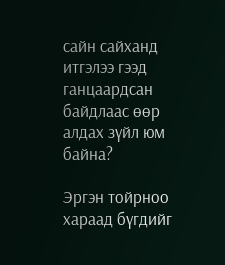сайн сайханд итгэлээ гээд ганцаардсан байдлаас өөр алдах зүйл юм байна?

Эргэн тойрноо хараад бүгдийг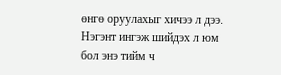өнгө оруулахыг хичээ л дээ. Нэгэнт ингэж шийдэх л юм бол энэ тийм ч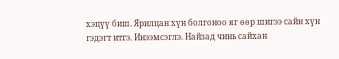хэцүү биш. Ярилцан хүн болгоноо яг өөр шигээ сайн хүн гэдэгт итгэ. Инээмсэглэ. Найзад чинь сайхан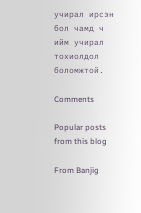учирал ирсэн бол чамд ч ийм учирал тохиолдол боломжтой.

Comments

Popular posts from this blog

From Banjig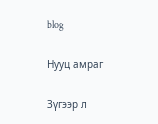blog

Нууц амраг

Зүгээр л